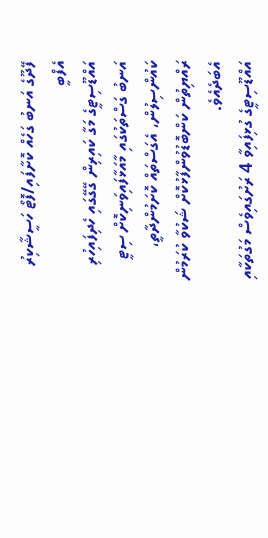ފޭދޫގެ އަނބު ގަހެއް ކޮށާފައި/ފޮޓޯ ހަސީޝާކިރު އެފްބީ
އައްޑޫސިޓީގެ މަގާ ކައިރިން ގޭގޭގައި ހެދިފައިހުރި އަނބު ގަސްތަކުގައި މާއަޅާފައިވަނިކޮށް ސިޓީ ކައުންސިލުން، އެގަސްތައް ކޮށަމުންދާތީ، ރައްޔިތުން ކަންބޮޑުވުންފާޅުކޮށް ޝަކުވާ ކުރަމުން އެބަދެއެވެ.
އައްޑޫސިޓީގެ ގުޅިފައިވާ 4 ރަށުގައިވެސް މަގުތަކާއި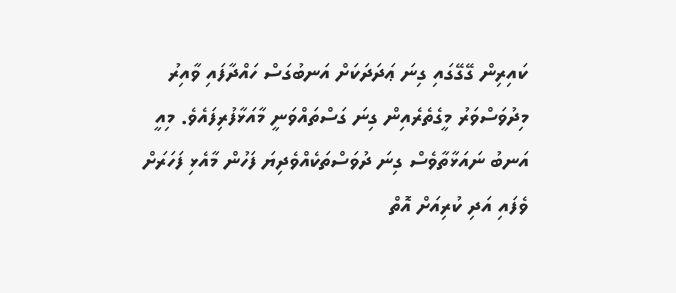ކައިރިން ގޭގޭގައި ގިނަ ޢަދަދަކަށް އަނބުގަސް ހައްދާފައި ވާއިރު މިދުވަސްވަރު މީގެތެރެއިން ގިނަ ގަސްތައްވަނީ މާއަޅާފުރިފައެވެ. މިއީ އަނބު ނައަޅާތާވެސް ގިނަ ދުވަސްތަކެއްވެދިޔަ ފަހުން މާއެޅި ފަހަރަށް ވެފައި އަދި ކުރިއަށް އޮތް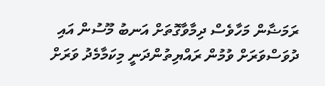ރަމަޟާން މަހާވެސް ދިމާވާގޮތަށް އަނބު މޫސުން އައި ދުވަސްވަރަށް ވުމުން ރައްޔިތުންދަނީ މިކަމާމެދު ވަރަށް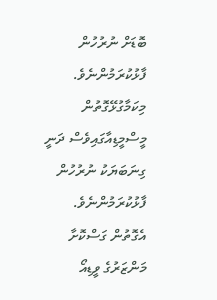ބޮޑަށް ނުރުހުން ފާޅުކުރަމުންނެވެ.
މިކަމާގުޅޭގޮތުން މީސްމީޑިއާގައިވެސް ދަނީ ގިނަބަޔަކު ނުރުހުން ފާޅުކުރަމުންނެވެ. އެގޮތުން ގަސްކޮށާ މަންޒަރުގެ ވީޑިއޯ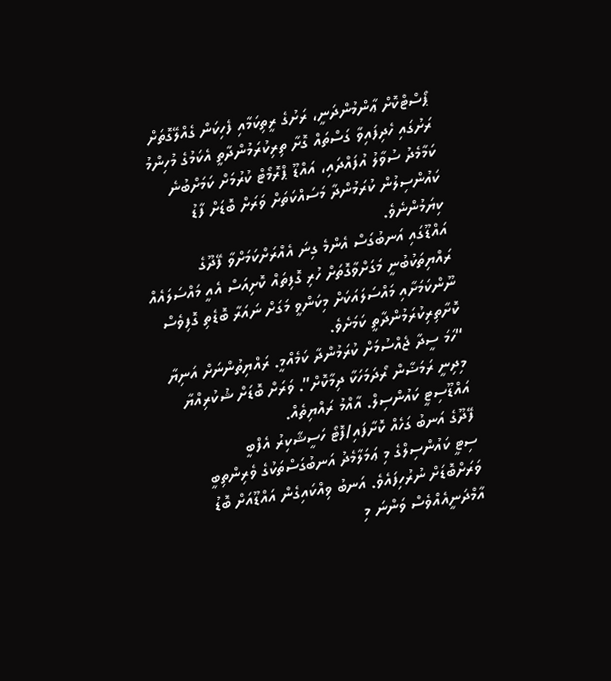ޕޯސްޓްކޮށް ޢާންމުންދަނީ، ރަށުގެ ރީތިކަމާއި ފެހިކަން ގެއްލޭގޮތަށް ރަށުގައި ހެދިފައިވާ ގަސްތައް ގޮށާ ތިރިކުރަމުންދާތީ އެކަމުގެ މުހިންމު ކަމާމެދު ސުވާލު އުފައްދައި، އައްޑޫ ޕްރޮމޯޓް ކުރުމަށް ކަމަށްބުނެ ކައުންސިލުން ކުރަމުންދާ މަސައްކަތަށް ވަރަށް ބޮޑަށް ފާޑު ކިޔަމުންނެވެ.
އައްޑޫގައި އަނބުގަސް އެންމެ ގިނަ އެއްރަށްކަމަށްވާ ފޭދޫގެ ރައްޔިތަކުބުނީ މަގަށްވާގޮތަށް ހުރި ގޮފިތައް ކޮށިއަސް އެއީ މައްސަލައެއް ނޫންކަމަށާއި މައްސަލައަކަށް މިކަންވީ މަގަށް ނައަރާ ބޮޑެތި ގޮފިވެސް ކޮށާތިރިކުރަމުންދާތީ ކަމަށެވެ.
“ހަމަ ސީދާ ޖެއްސުމަށް ކުރަމުންދާ ކަމެއްމީ. ރައްޔިތުންނަށް އަނިޔާ މިދިނީ ރަމަޟާން ރޯދަމަހަކާ ދިމާކޮށް”. ވަރަށް ބޮޑަށް ޝުކުރިއްޔާ އައްޑޫސިޓީ ކައުންސިލް. އާއްމު ރައްޔިތެއް.
ފޭދޫގެ އަނބު ގަހެއް ކޮށާފައި/ފޮޓޯ ހަސީޝާކިރު އެފްބީ
ސިޓީ ކައުންސިލްގެ މި ޢަމަލާމެދު އަނބުގަސްތަކުގެ ވެރިންތިބީ ވަރަށްބޮޑަށް ނުރުހިފައެވެ. އަނބު ވިއްކައިގެން އައްޑޫއަށް ބޮޑު އާމްދަނީއެއްވެސް ވަންނަ މި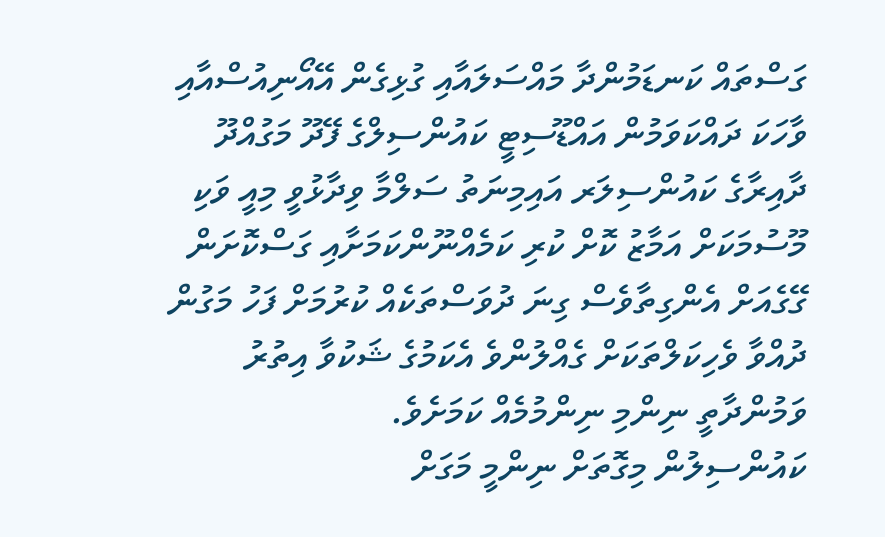ގަސްތައް ކަނޑަމުންދާ މައްސަލައާއި ގުޅިގެން އޭއޯނިއުސްއާއި ވާހަކަ ދައްކަވަމުން އައްޑޫސިޓީ ކައުންސިލްގެ ފޭދޫ މަގުއްދޫ ދާއިރާގެ ކައުންސިލަރ އައިމިނަތު ސަލްމާ ވިދާޅުވީ މިއީ ވަކި މޫސުމަކަށް އަމާޒު ކޮށް ކުރި ކަމެއްނޫންކަމަށާއި ގަސްކޮށަން ގޭގެއަށް އެންގިތާވެސް ގިނަ ދުވަސްތަކެއް ކުރުމަށް ފަހު މަގުން ދުއްވާ ވެހިކަލްތަކަށް ގެއްލުންވެ އެކަމުގެ ޝަކުވާ އިތުރު ވަމުންދާތީ ނިންމި ނިންމުމެއް ކަމަށެވެ.
ކައުންސިލުން މިގޮތަށް ނިންމީ މަގަށް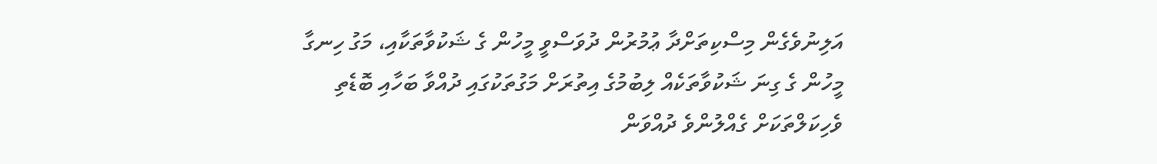އަލިނުވެގެން މިސްކިތަށްދާ ޢުމުރުން ދުވަސްވީ މީހުން ގެ ޝަކުވާތަކާއި، މަގު ހިނގާ މީހުން ގެ ގިނަ ޝަކުވާތަކެއް ލިބުމުގެ އިތުރަށް މަގުތަކުގައި ދުއްވާ ބަހާއި ބޮޑެތި ވެހިކަލްތަކަށް ގެއްލުންވެ ދުއްވަން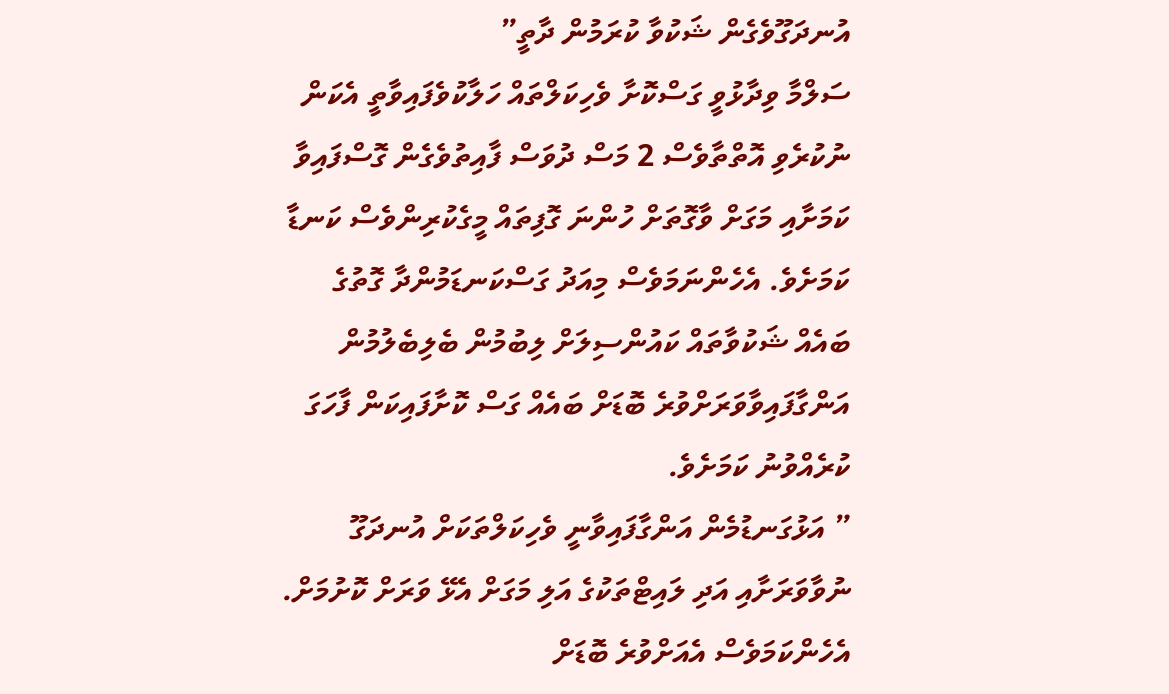އުނދަގޫވެގެން ޝަކުވާ ކުރަމުން ދާތީ”
ސަލްމާ ވިދާޅުވީ ގަސްކޮށާ ވެހިކަލްތައް ހަލާކުވެފައިވާތީ އެކަން ނުކުރެވި އޮތްތާވެސް 2 މަސް ދުވަސް ފާއިތުވެގެން ގޮސްފައިވާ ކަމަށާއި މަގަށް ވާގޮތަށް ހުންނަ ގޮފިތައް މީގެކުރިންވެސް ކަނޑާ ކަމަށެވެ. އެހެންނަމަވެސް މިއަދު ގަސްކަނޑަމުންދާ ގޮތުގެ ބައެއް ޝަކުވާތައް ކައުންސިލަށް ލިބުމުން ބެލިބެލުމުން އަންގާފައިވާވަރަށްވުރެ ބޮޑަށް ބައެއް ގަސް ކޮށާފައިކަން ފާހަގަ ކުރެއްވުނު ކަމަށެވެ.
” އަޅުގަނޑުމެން އަންގާފައިވާނީ ވެހިކަލްތަކަށް އުނދަގޫ ނުވާވަރަށާއި އަދި ލައިޓްތަކުގެ އަލި މަގަށް އެޅޭ ވަރަށް ކޮށުމަށް. އެހެންކަމަވެސް އެއަށްވުރެ ބޮޑަށް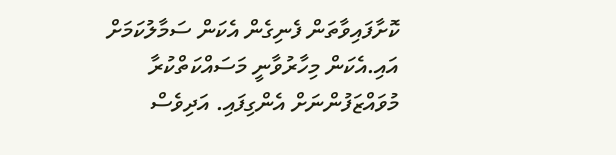ކޮށާފައިވާތަން ފެނިގެން އެކަން ސަމާލުކަމަށް އައި.އެކަން މިހާރުވާނީ މަސައްކަތްކުރާ މުވައްޒަފުންނަށް އެންގިފައި. އަދިވެސް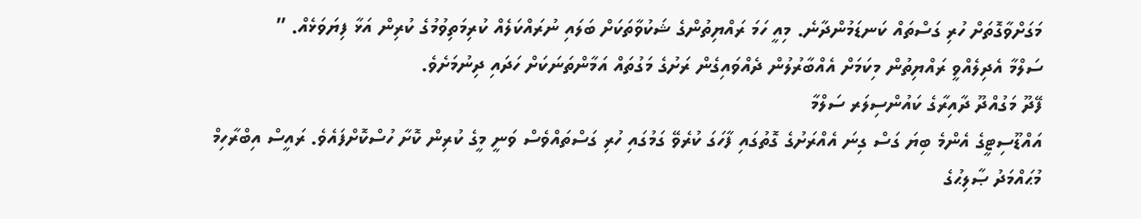މަގަށްވާގޮތަށް ހުރި ގަސްތައް ކަނޑަމުންދާނެ. މިއީ ހަމަ ރައްޔިތުންގެ ޝަކުވާތަކަށް ބަލައި ނުރައްކަލެއް ކުރިމަތިވުމުގެ ކުރިން އަޅާ ފިޔަވަޅެއް. ”
ސަލްމާ އެދިލެއްވީ ރައްޔިތުން މިކަމަށް އެއްބާރުލުން ދެއްވައިގެން ރަށުގެ މަގުތައް އަމާންތަނަކަށް ހަދައި ދިނުމަށެވެ.
ފޭދޫ މަގުއްދޫ ދާއިރާގެ ކައުންސިލަރ ސަލްމާ
އައްޑޫސިޓީގެ އެންމެ ބިޔަ ގަސް ގިނަ އެއްރަށުގެ ގޮތުގައި ފާހަގަ ކުރެވޭ ގަމުގައި ހުރި ގަސްތައްވެސް ވަނީ މީގެ ކުރިން ކޮށާ ހުސްކޮށްފައެވެ. ރައީސް އިބްރާހިމް މުޙައްމަދު ޞާލިޙުގެ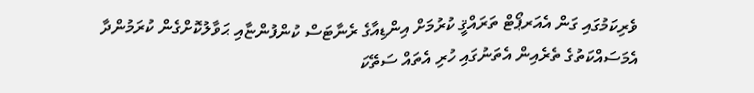ވެރިކަމުގައި ގަން އެއަރޕޯޓް ތަރައްޤީ ކުރުމަށް އިންޑިއާގެ ރެނާޓަސް ކުންފުންޏާއި ޙަވާލުކޮށްގެން ކުރަމުންދާ އެމަސައްކަތުގެ ތެރެއިން އެތަނުގައި ހުރި އެތައް ސަތޭކަ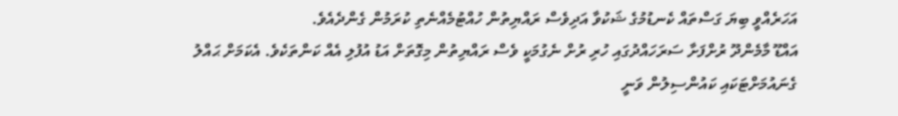އަހަރެއްވީ ބިޔަ ގަސްތައް ކެނޑުމުގެ ޝަކުވާ އަދިވެސް ރައްޔިތުން ހުއްޓުމެއްނެތި ކުރަމުން ގެންދެއެވެ.
އައްޑޫ މާމެންދޫ ރުށްފަށާ ސަރަހައްދުގައި ހުރި ރުށް ނެގުމަކީ ވެސް ރައްޔިތުން މިގޮތަށް އަޑު އުފުލި އެއް ކަންތަކެވެ. އެކަމަށް ޙައްލު ގެނައުމަށްޓަކައި ކައުންސިލުން ވަނީ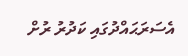އެސަރަޙައްދުގައި ކަދުރު ރުށް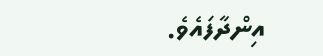އިންދާފައެވެ.